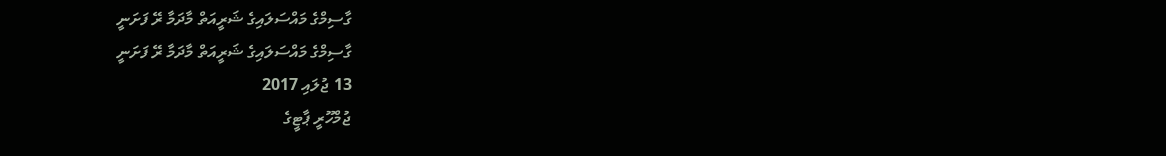ގާސިމްގެ މައްސަލައިގެ ޝަރީއަތް މާދަމާ ރޭ ފަށަނީ
ގާސިމްގެ މައްސަލައިގެ ޝަރީއަތް މާދަމާ ރޭ ފަށަނީ
13 ޖުލައި 2017
ޖުމްހޫރީ ޕާޓީގެ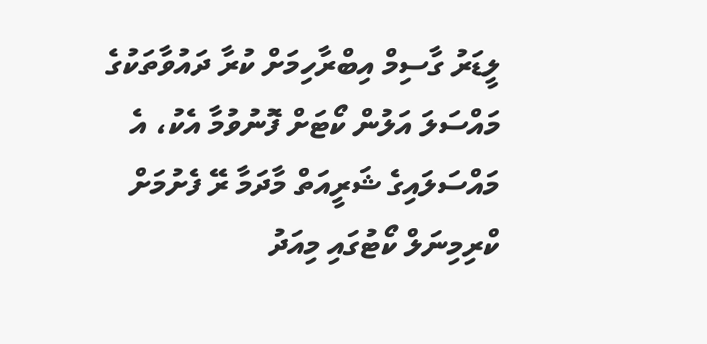ލީޑަރު ގާސިމް އިބްރާހިމަށް ކުރާ ދައުވާތަކުގެ މައްސަލަ އަލުން ކޯޓަށް ފޮނުވުމާ އެކު، އެ މައްސަލައިގެ ޝަރީއަތް މާދަމާ ރޭ ފެށުމަށް ކްރިމިނަލް ކޯޓުގައި މިއަދު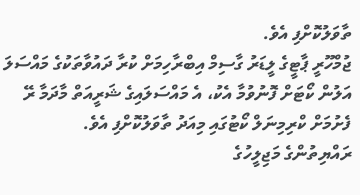ތާވަލުކޮށްފި އެވެ.
ޖުމްހޫރީ ޕާޓީގެ ލީޑަރު ގާސިމް އިބްރާހިމަށް ކުރާ ދައުވާތަކުގެ މައްސަލަ އަލުން ކޯޓަށް ފޮނުވުމާ އެކު، އެ މައްސަލައިގެ ޝަރީއަތް މާދަމާ ރޭ ފެށުމަށް ކްރިމިނަލް ކޯޓުގައި މިއަދު ތާވަލުކޮށްފި އެވެ.
ރައްޔިތުންގެ މަޖިލީހުގެ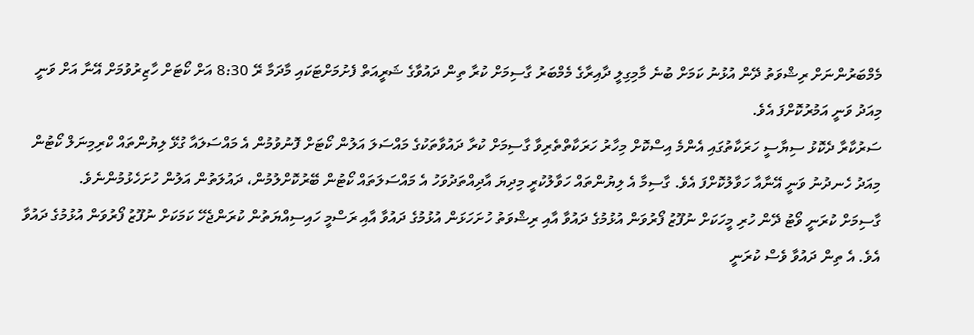މެމްބަރުންނަށް ރިޝްވަތު ދޭން އުޅުނު ކަމަށް ބުނެ މާމިގިލީ ދާއިރާގެ މެމްބަރު ގާސިމަށް ކުރާ ތިން ދައުވާގެ ޝަރީއަތް ފެށުމަށްޓަކައި މާދަމާ ރޭ 8:30 އަށް ކޯޓަށް ހާޒިރުވުމަށް އޭނާ އަށް ވަނީ މިއަދު ވަނީ އަމުރުކޮށްފަ އެވެ.
ސަރުކާރާ ދެކޮޅު ސިޔާސީ ހަރަކާތުގައި އެންމެ އިސްކޮށް މިހާރު ހަރަކާތްތެރިވާ ގާސިމަށް ކުރާ ދައުވާތަކުގެ މައްސަލަ އަލުން ކޯޓަށް ފޮނުވުމުން އެ މައްސަލައާ ގުޅޭ ލިޔުންތައް ކްރިމިނަލް ކޯޓުން މިއަދު ހެނދުނު ވަނީ އޭނާއާ ހަވާލުކޮށްފަ އެވެ. ގާސިމާ އެ ލިޔުންތައް ހަވާލުކުރީ މިދިޔަ އާދިއްތަދުވަހު އެ މައްސަލަތައް ކޯޓުން ބޭރުކޮށްލުމުން، ދައުލަތުން އަލުން ހުށަހެޅުމުންނެވެ.
ގާސިމަށް ކުރަނީ ވޯޓު ދޭން ހުރި މީހަކަށް ނުފޫޒު ފޯރުވަން އުޅުމުގެ ދައުވާ އާއި ރިޝްވަތު ހުށަހަޅަން އުޅުމުގެ ދައުވާ އާއި ރަސްމީ ހައިސިއްޔަތުން ކުރަންޖެހޭ ކަމަކަށް ނުފޫޒު ފޯރުވަން އުޅުމުގެ ދައުވާ އެވެ. އެ ތިން ދައުވާ ވެސް ކުރަނީ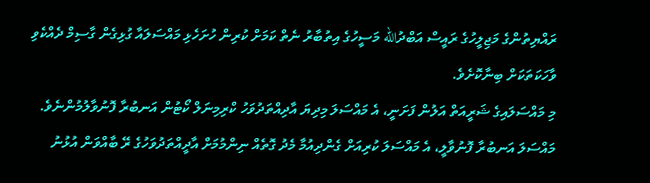ރައްޔިތުންގެ މަޖިލީހުގެ ރައީސް އަބްދުالله މަސީހުގެ އިތުބާރު ނެތް ކަމަށް ކުރިން ހުށަހެޅި މައްސަލައާ ގުޅިގެން ގާސިމް ދެއްކެވި ވާހަކަތަކަށް ބިނާކޮށެވެ.
މި މައްސަލައިގެ ޝަރީއަތް އަލުން ފަށަނީ، އެ މައްސަލަ މިދިޔަ އާދިއްތަދުވަހު ކްރިމިނަލް ކޯޓުން އަނބުރާ ފޮނުވާލުމުންނެވެ. މައްސަލަ އަނބުރާ ފޮނުވާލީ، އެ މައްސަލަ ކުރިއަށް ގެންދިއުމާ މެދު ގޮތެއް ނިންމުމަށް އާދީއްތަދުވަހުގެ ރޭ ބާއްވަން އުޅުނު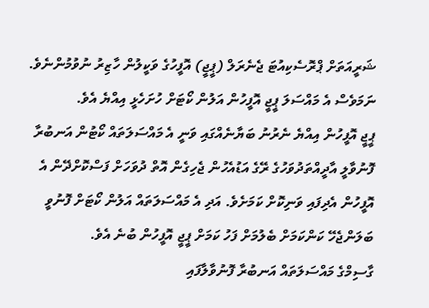ޝަރީއަތަށް ޕްރޮސެކިއުޓަ ޖެނެރަލް (ޕީޖީ) އޮފީހުގެ ވަކީލުން ހާޒިރު ނުވުމުންނެވެ. ނަމަވެސް އެ މައްސަލަ ޕީޖީ އޮފީހުން އަލުން ކޯޓަށް ހުށަހެޅީ އިއްޔެ އެވެ.
ޕީޖީ އޮފީހުން އިއްޔެ ނެރުނު ބަޔާނެއްގައި ވަނީ އެ މައްސަލަތައް ކޯޓުން އަނބުރާ ފޮނުވާލީ އާދީއްތަދުވަހުގެ ރޭގެ އަޑުއެހުން ޖެހިގެން އޮތް ދުވަހަށް ފަސްކޮށްދޭން އެ އޮފީހުން އެދިފައި ވަނިކޮށް ކަމަށެވެ. އަދި އެ މައްސަލަތައް އަލުން ކޯޓަށް ފޮނުވީ ބަލަންޖެހޭ ކަންކަމަށް ބެލުމަށް ފަހު ކަމަށް ޕީޖީ އޮފީހުން ބުނެ އެވެ.
ގާސިމްގެ މައްސަލަތައް އަނބުރާ ފޮނުވާލާފައި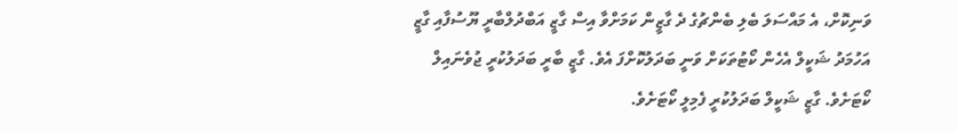ވަނިކޮށް، އެ މައްސަލަ ބެލި ބެންޗުގެ ދެ ގާޒީން ކަމަށްވާ އިސް ގާޒީ އަބްދުލްބާރީ ޔޫސުފާއި ގާޒީ އަހުމަދު ޝަކީލް އެހެން ކޯޓުތަކަށް ވަނީ ބަދަލުކޮށްފަ އެވެ. ގާޒީ ބާރީ ބަދަލުކުރީ ޖުވެނައިލް ކޯޓަށެވެ. ގާޒީ ޝަކީލް ބަދަލުކުރީ ފެމިލީ ކޯޓަށެވެ.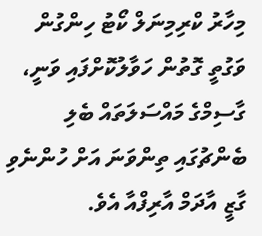މިހާރު ކްރިމިނަލް ކޯޓު ހިންގުން ވަގުތީ ގޮތުން ހަވާލުކޮށްފައި ވަނީ، ގާސިމްގެ މައްސަލަތައް ބެލި ބެންޗުގައި ތިންވަނަ އަށް ހުންނެވި ގާޒީ އާދަމް އާރިފްއާ އެވެ.